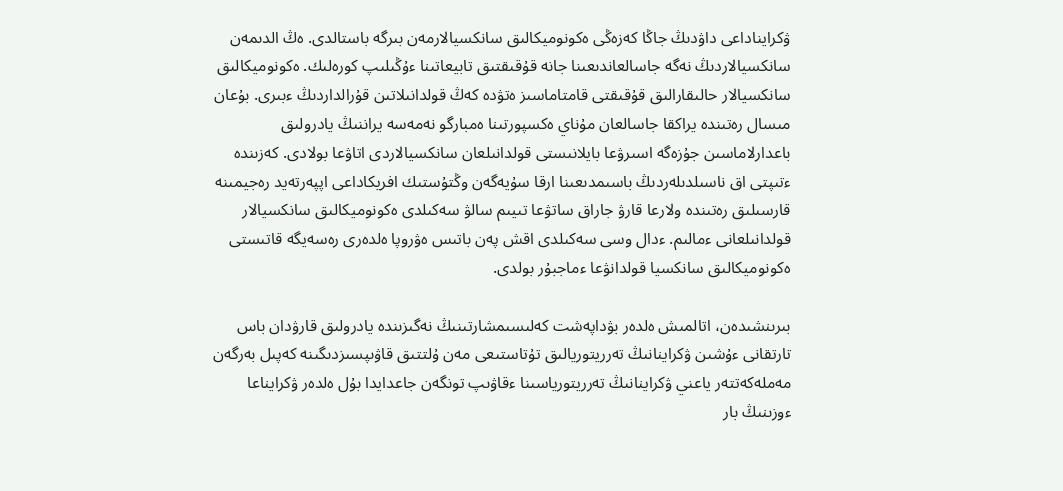ۋكرايناداعى داۋدىڭ جاڭا كەزەڭى ەكونوميكالىق سانكسيالارمەن بىرگە باستالدى. ەڭ الدىمەن سانكسيالاردىڭ نەگە جاسالعاندىعىنا جانە قۇقىقتىق تابيعاتىنا ءۇڭىلىپ كورەلىك. ەكونوميكالىق سانكسيالار حالىقارالىق قۇقىقتى قامتاماسىز ەتۋدە كەڭ قولدانىلاتىن قۇرالداردىڭ ءبىرى. بۇعان مىسال رەتىندە يراكقا جاسالعان مۇناي ەكسپورتىنا ەمبارگو نەمەسە يراننىڭ يادرولىق باعدارلاماسىن جۇزەگە اسىرۋعا بايلانىستى قولدانىلعان سانكسيالاردى اتاۋعا بولادى. كەزىندە ءتىپتى اق ناسىلدىلەردىڭ باسىمدىعىنا ارقا سۇيەگەن وڭتۇستىك افريكاداعى اپپەرتەيد رەجيمىنە قارسىلىق رەتىندە ولارعا قارۋ جاراق ساتۋعا تىيىم سالۋ سەكىلدى ەكونوميكالىق سانكسيالار قولدانىلعانى ءمالىم. ءدال وسى سەكىلدى اقش پەن باتىس ەۋروپا ەلدەرى رەسەيگە قاتىستى ەكونوميكالىق سانكسيا قولدانۋعا ءماجبۇر بولدى.

بىرىنشىدەن، اتالمىش ەلدەر بۋداپەشت كەلىسىمشارتىنىڭ نەگىزىندە يادرولىق قارۋدان باس تارتقانى ءۇشىن ۋكراينانىڭ تەرريتوريالىق تۇتاستىعى مەن ۇلتتىق قاۋىپسىزدىگىنە كەپىل بەرگەن مەملەكەتتەر ياعني ۋكراينانىڭ تەرريتورياسىنا ءقاۋىپ تونگەن جاعدايدا بۇل ەلدەر ۋكرايناعا ءوزىنىڭ بار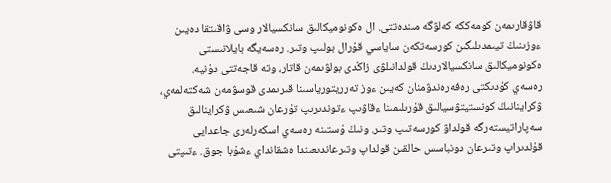قاۋقارىمەن كومەككە كەلۋگە مىندەتتى. ال ەكونوميكالىق سانكسيالار وسى ۋاقىتقا دەيىن ءوزىنىڭ تيىمدىلىگىن كورسەتكەن ساياسي قۇرال بولىپ وتىر. رەسەيگە بايلانىستى ەكونوميكالىق سانكسيالاردىڭ قولدانىلۋى زاڭدى بولۋىمەن قاتار، وتە قاجەتتى دۇنيە.
رەسەي كۇدىكتى رەفەرەندۋمنان كەيىن ءوز تەرريتورياسىنا قىرىمدى قوسۋمەن شەكتەلمەي، ۋكراينانىڭ كونستيتۋسيالىق قۇرىلىمىنا ءقاۋىپ ءتوندىرىپ تۇرعان شىعىس ۋكراينالىق سەپاراتيستەرگە قولداۋ كورسەتىپ وتىر. ونىڭ ۇستىنە رەسەي اسكەرلەرى جاعدايى قۇلدىراپ وتىرعان دونباسس حالقىن قولداپ وتىرعاندىعىندا ەشقانداي ءشۇبا جوق. ءتىپتى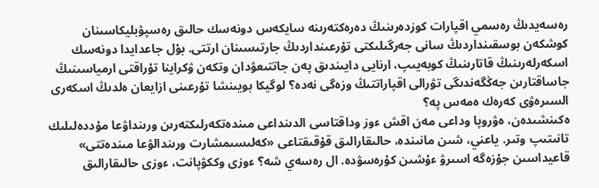رەسەيدىڭ رەسمي اقپارات كوزدەرىنىڭ دەرەكتەرىنە سايكەس دونەسك حالىق رەسپۋبليكاسىنان كوشكەن بوسقىنداردىڭ سانى جەرگىلىكتى تۇرعىنداردىڭ جارتىسىنان ارتتى. بۇل جاعدايدا دونەسك اسكەرلەرىنىڭ قاتارىنىڭ كوبەيىپ، ارنايى دايىندىق پەن جاتتىعۋدان وتكەن ۋكراينا تۇراقتى ارمياسىنىڭ جاساقتارىن جەڭگەندىگى تۋرالى اقپاراتتىڭ وزەگى نەدە؟ لوگيكا بويىنشا تۇرعىنى ازايعان ەلدىڭ اسكەرى السىرەۋى كەرەك ەمەس پە؟
ەكىنشىدەن، ەۋروپا وداعى مەن اقش ءوز وداقتاسى الدىنداعى مىندەتكەرلىكتەرىن ورىنداۋعا مۇددەلىلىك تانىتىپ وتىر. ياعني، شىن مانىندە، حالىقارالىق قۇقىقتاعى «كەلىسىمشارت ورىندالۋعا مىندەتتى» قاعيداسىن جۇزەگە اسىرۋ ءۇشىن كۇرەسۋدە. ال رەسەي شە؟ ءوزى وككۋپانت، ءوزى حالىقارالىق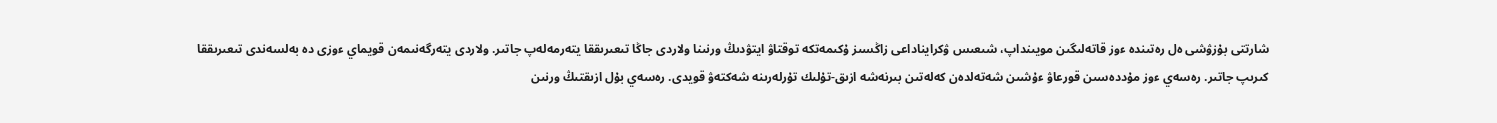شارتتى بۇزۋشى ەل رەتىندە ءوز قاتەلىگىن مويىنداپ، شىعىس ۋكرايناداعى زاڭسىز ۇكىمەتكە توقتاۋ ايتۋدىڭ ورنىنا ولاردى جاڭا تىعىرىققا يتەرمەلەپ جاتىر. ولاردى يتەرگەنىمەن قويماي ءوزى دە بەلسەندى تىعىرىققا كىرىپ جاتىر. رەسەي ءوز مۇددەسىن قورعاۋ ءۇشىن شەتەلدەن كەلەتىن بىرنەشە ازىق-تۇلىك تۇرلەرىنە شەكتەۋ قويدى. رەسەي بۇل ازىقتىڭ ورنىن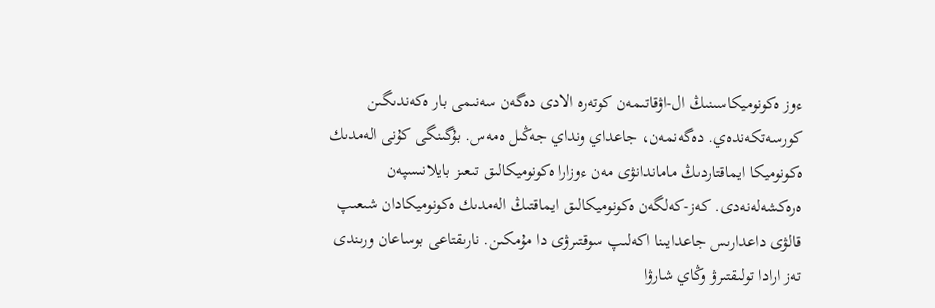ءوز ەكونوميكاسىنىڭ ال-اۋقاتىمەن كوتەرە الادى دەگەن سەنىمى بار ەكەندىگىن كورسەتكەندەي. دەگەنمەن، جاعداي ونداي جەڭىل ەمەس. بۇگىنگى كۇنى الەمدىك ەكونوميكا ايماقتاردىڭ ماماندانۋى مەن ءوزارا ەكونوميكالىق تىعىز بايلانىسپەن ەرەكشەلەنەدى. كەز-كەلگەن ەكونوميكالىق ايماقتىڭ الەمدىك ەكونوميكادان شىعىپ قالۋى داعدارىس جاعدايىنا اكەلىپ سوقتىرۋى دا مۇمكىن. نارىقتاعى بوساعان ورىندى تەز ارادا تولىقتىرۋ وڭاي شارۋا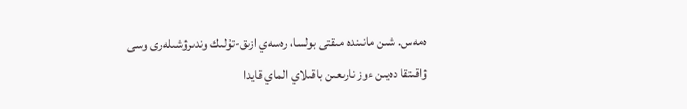ەمەس. شىن مانىندە مىقتى بولسا، رەسەي ازىق-تۇلىك وندىرۋشىلەرى وسى ۋاقىتقا دەيىن ءوز نارىعىن باقىلاي الماي قايدا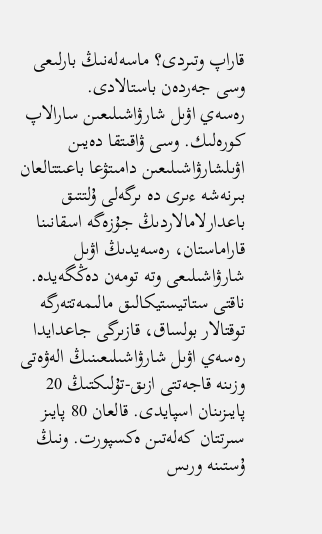قاراپ وتىردى؟ ماسەلەنىڭ بارلىعى وسى جەردەن باستالادى.
رەسەي اۋىل شارۋاشىلىعىن سارالاپ كورەلىك. وسى ۋاقىتقا دەيىن اۋىلشارۋاشىلىعىن دامىتۋعا باعىتتالعان بىرنەشە ءىرى دە ىرگەلى ۇلتتىق باعدارلامالاردىڭ جۇزەگە اسقانىنا قاراماستان، رەسەيدىڭ اۋىل شارۋاشىلىعى وتە تومەن دەڭگەيدە. ناقتى ستاتيستيكالىق مالىمەتتەرگە توقتالار بولساق، قازىرگى جاعدايدا رەسەي اۋىل شارۋاشىلىعىنىڭ الەۋەتى وزىنە قاجەتتى ازىق-تۇلىكتىڭ 20 پايىزىنان اسپايدى. قالعان 80 پايىز سىرتتان كەلەتىن ەكسپورت. ونىڭ ۇستىنە ورىس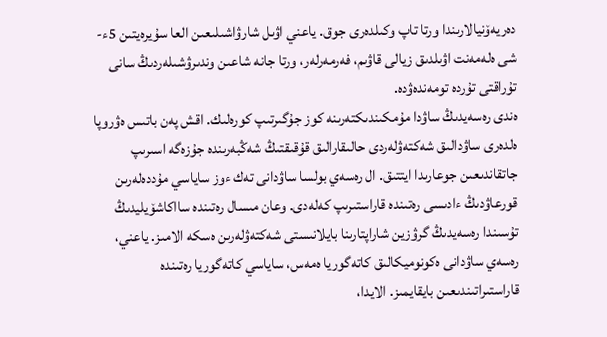دەريەۆنيالارىندا ورتا تاپ وكىلدەرى جوق. ياعني اۋىل شارۋاشىلىعىن العا سۇيرەيتىن 5ء-شى ەلەمەنت اۋىلدىق زيالى قاۋىم، فەرمەرلەر، ورتا جانە شاعىن وندىرۋشىلەردىڭ سانى تۇراقتى تۇردە تومەندەۋدە.
ەندى رەسەيدىڭ ساۋدا مۇمكىندىكتەرىنە كوز جۇگىرتىپ كورەلىك. اقش پەن باتىس ەۋروپا ەلدەرى ساۋدالىق شەكتەۋلەردى حالىقارالىق قۇقىقتىڭ شەڭبەرىندە جۇزەگە اسىرىپ جاتقاندىعىن جوعارىدا ايتتىق. ال رەسەي بولسا ساۋدانى تەك ءوز ساياسي مۇددەلەرىن قورعاۋدىڭ ءادىسى رەتىندە قاراستىرىپ كەلەدى. وعان مىسال رەتىندە سااكاشۆيليدىڭ تۇسىندا رەسەيدىڭ گرۋزين شاراپتارىنا بايلانىستى شەكتەۋلەرىن ەسكە الامىز. ياعني، رەسەي ساۋدانى ەكونوميكالىق كاتەگوريا ەمەس، ساياسي كاتەگوريا رەتىندە قاراستىراتىندىعىن بايقايمىز. الايدا،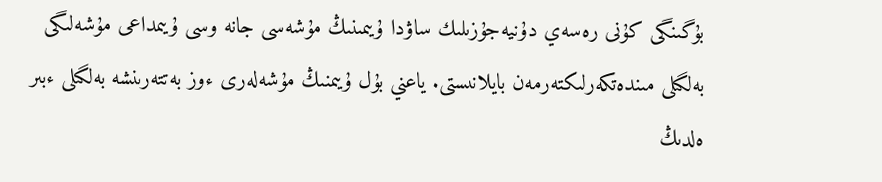بۇگىنگى كۇنى رەسەي دۇنيەجۇزىلىك ساۋدا ۇيىمىنىڭ مۇشەسى جانە وسى ۇيىمداعى مۇشەلىگى بەلگىلى مىندەتكەرلىكتەرمەن بايلانىستى. ياعني بۇل ۇيىمنىڭ مۇشەلەرى ءوز بەتتەرىنشە بەلگىلى ءبىر ەلدىڭ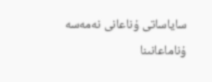ساياساتى ۇناعانى نەمەسە ۇناماعانىنا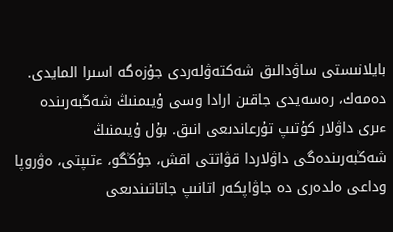بايلانىستى ساۋدالىق شەكتەۋلەردى جۇزەگە اسىرا المايدى. دەمەك، رەسەيدى جاقىن ارادا وسى ۇيىمنىڭ شەڭبەرىندە ءىرى داۋلار كۇتىپ تۇرعاندىعى انىق. بۇل ۇيىمنىڭ شەڭبەرىندەگى داۋلاردا قۋاتتى اقش، جۇڭگو، ءتىپتى، ەۋروپا وداعى ەلدەرى دە جاۋاپكەر اتانىپ جاتاتىندىعى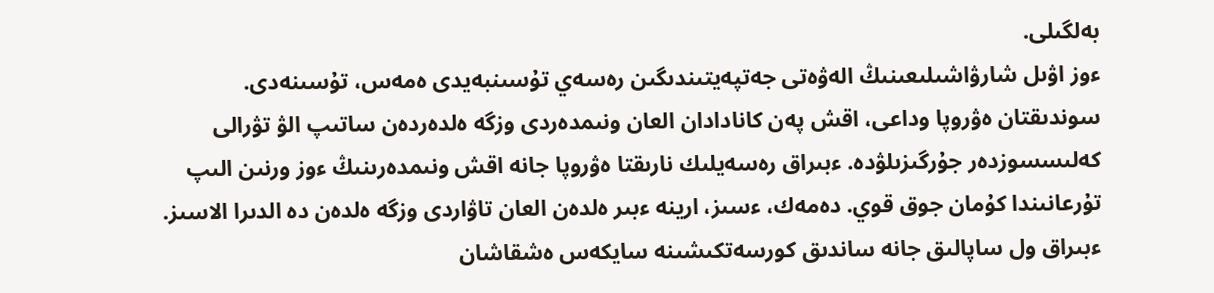بەلگىلى.
ءوز اۋىل شارۋاشىلىعىنىڭ الەۋەتى جەتپەيتىندىگىن رەسەي تۇسىنبەيدى ەمەس، تۇسىنەدى. سوندىقتان ەۋروپا وداعى، اقش پەن كانادادان العان ونىمدەردى وزگە ەلدەردەن ساتىپ الۋ تۋرالى كەلىسسوزدەر جۇرگىزىلۋدە. ءبىراق رەسەيلىك نارىقتا ەۋروپا جانە اقش ونىمدەرىنىڭ ءوز ورنىن الىپ تۇرعانىندا كۇمان جوق قوي. دەمەك، ءسىز، ارينە ءبىر ەلدەن العان تاۋاردى وزگە ەلدەن دە الدىرا الاسىز. ءبىراق ول ساپالىق جانە ساندىق كورسەتكىشىنە سايكەس ەشقاشان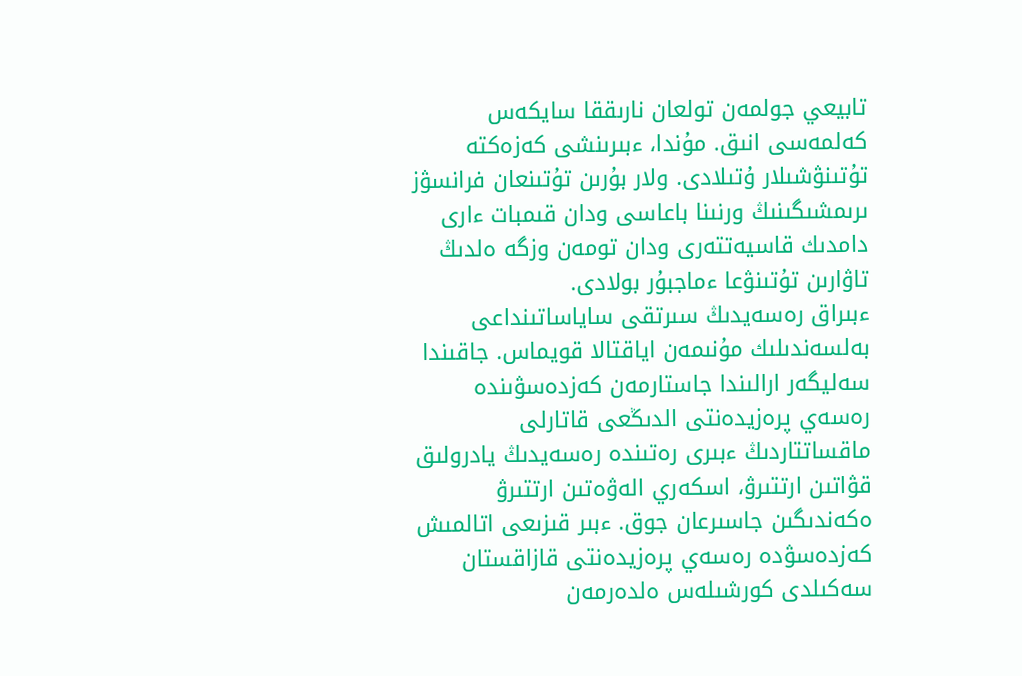تابيعي جولمەن تولعان نارىققا سايكەس كەلمەسى انىق. مۇندا، ءبىرىنشى كەزەكتە تۇتىنۋشىلار ۇتىلادى. ولار بۇرىن تۇتىنعان فرانسۋز ىرىمشىگىنىڭ ورنىنا باعاسى ودان قىمبات ءارى دامدىك قاسيەتتەرى ودان تومەن وزگە ەلدىڭ تاۋارىن تۇتىنۋعا ءماجبۇر بولادى.
ءبىراق رەسەيدىڭ سىرتقى ساياساتىنداعى بەلسەندىلىك مۇنىمەن اياقتالا قويماس. جاقىندا سەليگەر ارالىندا جاستارمەن كەزدەسۋىندە رەسەي پرەزيدەنتى الدىڭعى قاتارلى ماقساتتاردىڭ ءبىرى رەتىندە رەسەيدىڭ يادرولىق قۋاتىن ارتتىرۋ، اسكەري الەۋەتىن ارتتىرۋ ەكەندىگىن جاسىرعان جوق. ءبىر قىزىعى اتالمىش كەزدەسۋدە رەسەي پرەزيدەنتى قازاقستان سەكىلدى كورشىلەس ەلدەرمەن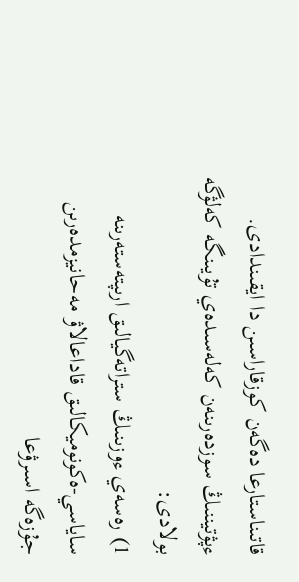قاتىناستارعا دەگەن كوزقاراسىن دا ايقىندادى. ءپۋتيننىڭ سوزدەرىنەن كەلەسىدەي تۇيىنگە كەلۋگە بولادى:
1) رەسەي ءوزىنىڭ ستراتەگيالىق ارىپتەستەرىنە ساياسي-ەكونوميكالىق قاداعالاۋ مەحانيزمدەرىن جۇزەگە اسىرۋعا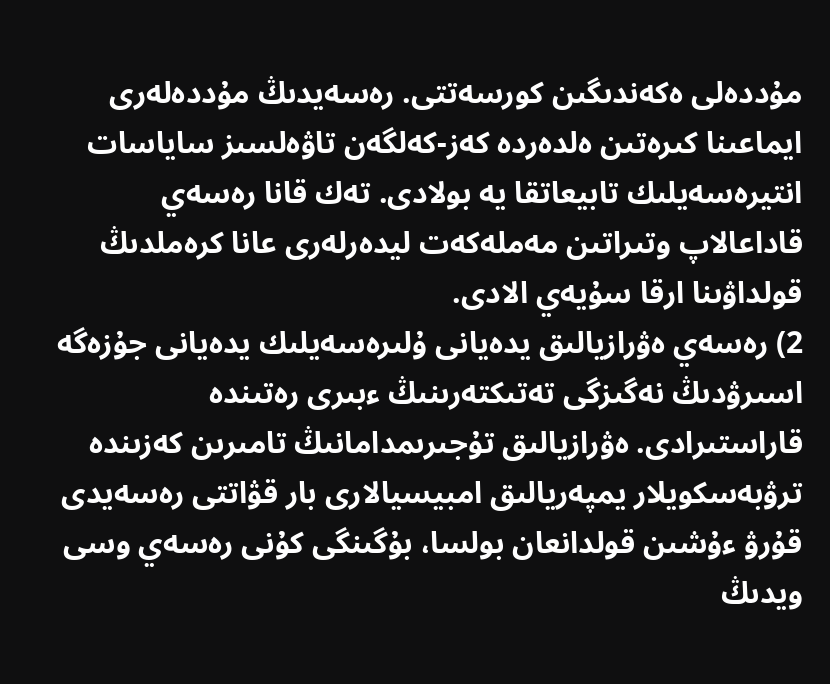مۇددەلى ەكەندىگىن كورسەتتى. رەسەيدىڭ مۇددەلەرى ايماعىنا كىرەتىن ەلدەردە كەز-كەلگەن تاۋەلسىز ساياسات انتيرەسەيلىك تابيعاتقا يە بولادى. تەك قانا رەسەي قاداعالاپ وتىراتىن مەملەكەت ليدەرلەرى عانا كرەملدىڭ قولداۋىنا ارقا سۇيەي الادى.
2) رەسەي ەۋرازيالىق يدەيانى ۇلىرەسەيلىك يدەيانى جۇزەگە اسىرۋدىڭ نەگىزگى تەتىكتەرىنىڭ ءبىرى رەتىندە قاراستىرادى. ەۋرازيالىق تۇجىرىمدامانىڭ تامىرىن كەزىندە ترۋبەسكويلار يمپەريالىق امبيسيالارى بار قۋاتتى رەسەيدى قۇرۋ ءۇشىن قولدانعان بولسا، بۇگىنگى كۇنى رەسەي وسى ويدىڭ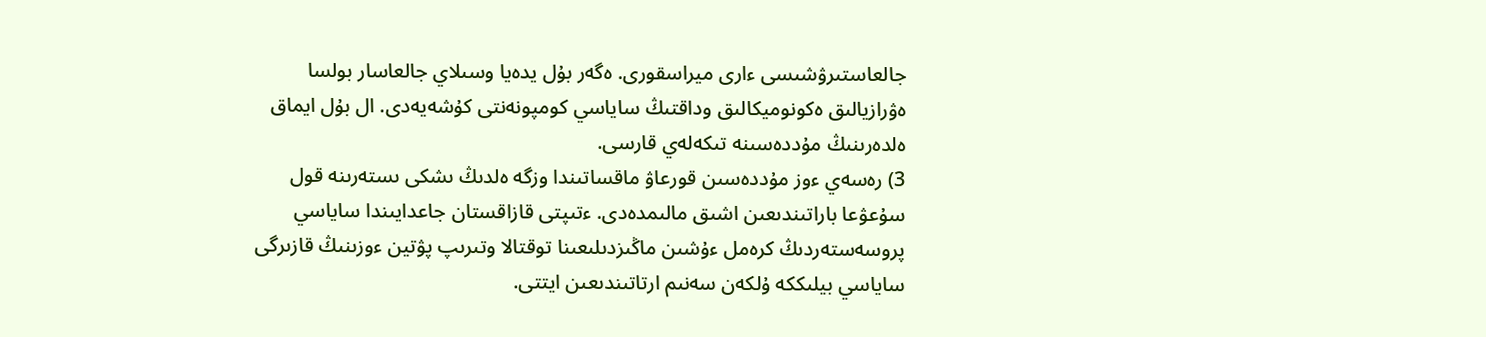جالعاستىرۋشىسى ءارى ميراسقورى. ەگەر بۇل يدەيا وسىلاي جالعاسار بولسا ەۋرازيالىق ەكونوميكالىق وداقتىڭ ساياسي كومپونەنتى كۇشەيەدى. ال بۇل ايماق ەلدەرىنىڭ مۇددەسىنە تىكەلەي قارسى.
3) رەسەي ءوز مۇددەسىن قورعاۋ ماقساتىندا وزگە ەلدىڭ ىشكى ىستەرىنە قول سۇعۋعا باراتىندىعىن اشىق مالىمدەدى. ءتىپتى قازاقستان جاعدايىندا ساياسي پروسەستەردىڭ كرەمل ءۇشىن ماڭىزدىلىعىنا توقتالا وتىرىپ پۋتين ءوزىنىڭ قازىرگى ساياسي بيلىككە ۇلكەن سەنىم ارتاتىندىعىن ايتتى.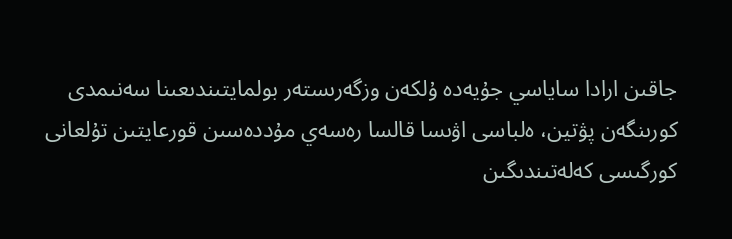جاقىن ارادا ساياسي جۇيەدە ۇلكەن وزگەرىستەر بولمايتىندىعىنا سەنىمدى كورىنگەن پۋتين، ەلباسى اۋىسا قالسا رەسەي مۇددەسىن قورعايتىن تۇلعانى كورگىسى كەلەتىندىگىن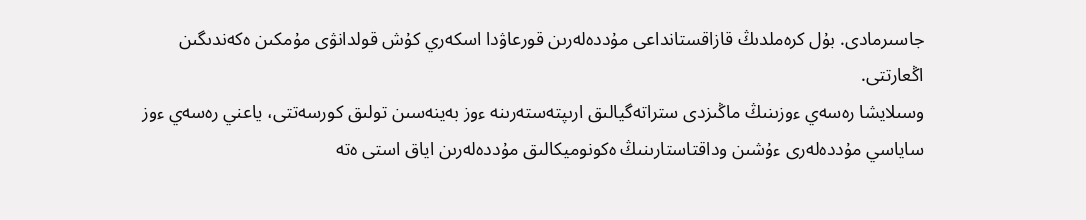جاسىرمادى. بۇل كرەملدىڭ قازاقستانداعى مۇددەلەرىن قورعاۋدا اسكەري كۇش قولدانۋى مۇمكىن ەكەندىگىن اڭعارتتى.
وسىلايشا رەسەي ءوزىنىڭ ماڭىزدى ستراتەگيالىق ارىپتەستەرىنە ءوز بەينەسىن تولىق كورسەتتى، ياعني رەسەي ءوز ساياسي مۇددەلەرى ءۇشىن وداقتاستارىنىڭ ەكونوميكالىق مۇددەلەرىن اياق استى ەتە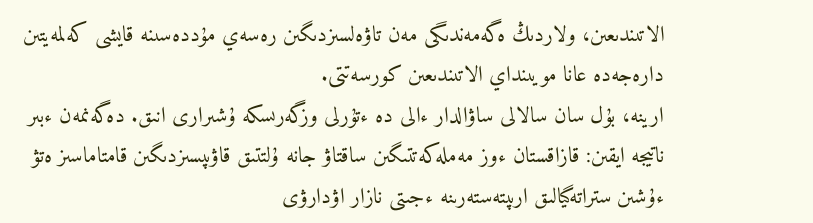الاتىندىعىن، ولاردىڭ ەگەمەندىگى مەن تاۋەلسىزدىگىن رەسەي مۇددەسىنە قايشى كەلمەيتىن دارەجەدە عانا مويىنداي الاتىندىعىن كورسەتتى.
ارينە، بۇل سان سالالى ساۋالدار ءالى دە ءتۇرلى وزگەرىسكە ۇشىرارى انىق. دەگەنمەن ءبىر ناتيجە ايقىن: قازاقستان ءوز مەملەكەتتىگىن ساقتاۋ جانە ۇلتتىق قاۋىپسىزدىگىن قامتاماسىز ەتۋ ءۇشىن ستراتەگيالىق ارىپتەستەرىنە ءجىتى نازار اۋدارۋى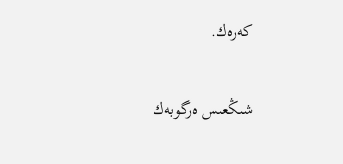كەرەك.

شىڭعىس ەرگوبەك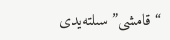“قامشى” سىلتەيدى